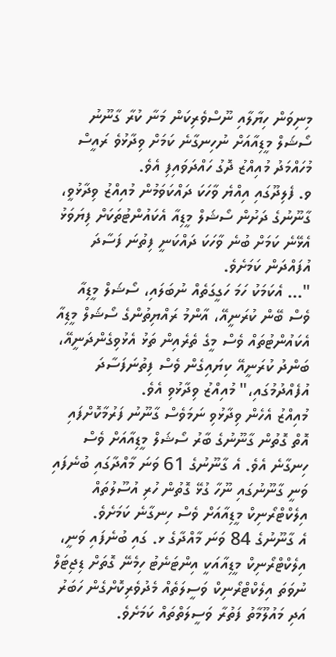މިނިވަން ހިޔާލާއި ނޫސްވެރިކަން މަނާ ކުރާ ގާނޫނު ސޯޝަލް މީޑިއާއަށް ނުހިނގާނެ ކަމަށް ވިދާޅުވެ ރައީސް މުހައްމަދު މުއިއްޒު ދޮގު ހައްދަވައިފި އެވެ.
ވ. ފެލިދޫގައި އިއްޔެ ވާހަކަ ދައްކަވަމުން މުއިއްޒު ވިދާޅުވީ، ގާނޫނުގެ ދަށުން ސޯޝަލް މީޑިއާ އެކައުންޓުތަކަށް ފިޔަވަޅު އެޅޭނެ ކަމަށް ބުނެ ވާހަކަ ދައްކަނީ ފިތުނަ ފަސާދަ އުފައްދަން ކަމަށެވެ.
"... އެކަމަކު ހަމަ ހަގީގަތެއް ނުބަލައި، ސޯޝަލް މީޑިއާ ވެސް ބޭން ކުރަނީއޭ، އާންމު ރައްޔިތުންގެ ސޯޝަލް މީޑިއާ އެކައުންޓުތައް ވެސް މީގެ ތެރެއިން ތަޅު އެޅުވިގެންދަނީއޭ، ބަންދު ކުރަނީއޭ ކިޔައިގެން ވެސް ފިތުނަފަސާދަ އުފެއްދުމުގައި،" މުއިއްޒު ވިދާޅުވި އެވެ.
މުއިއްޒު އެހެން ވިދާޅުވި ނަމަވެސް ގާނޫނު ފަރުމާކޮށްފައި އޮތް ގޮތުން ގާނޫނުގެ ބާރު ސޯޝަލް މީޑިއާއަށް ވެސް ހިނގާނެ އެވެ. އެ ގާނޫނުގެ 61 ވަނަ މާއްދާގައި ބުނެފައި ވަނީ ގާނޫނުގައި ނޫހާ ގުޅޭ ގޮތުން ހުރި އުސޫލުތައް އިލެކްޓްރޯނިކް މީޑިއާއަށް ވެސް ހިނގާނެ ކަމަށެވެ.
އެ ގާނޫނުގެ 84 ވަނަ މާއްދާގެ ޅ. ގައި ބުނެފައި ވަނީ، އިލެކްޓްރޯނިކް މީޑިއާއަކީ އިންޓަނެޓު ހިމެނޭ ގޮތަށް ޑިޖިޓަލް ނުވަތަ އިލެކްޓްރޯނިކް ވަސީލަތެއް މެދުވެރިކޮށްގެން ހަބަރު އަދި މައުލޫމާތު ފަތުރާ ވަސީލަތްތައް ކަމަށެވެ.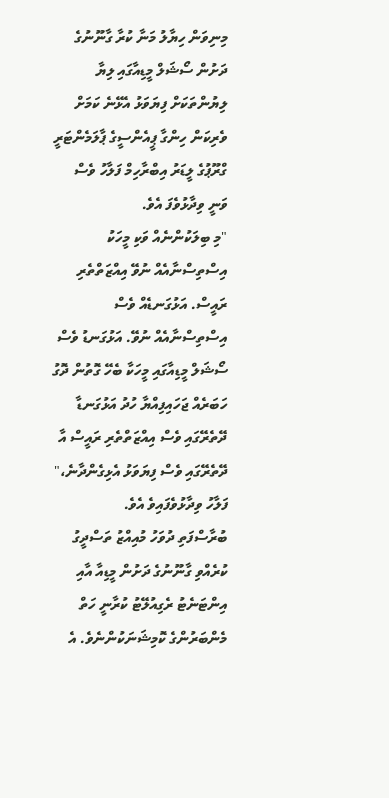މިނިވަން ހިޔާލު މަނާ ކުރާ ގާނޫނުގެ ދަށުން ސޯޝަލް މީޑިއާގައި ލިޔާ ލިޔުންތަކަށް ފިޔަވަޅު އެޅޭނެ ކަމަށް ވެރިކަން ހިންގާ ޕީއެންސީގެ ޕާލަމެންޓަރީ ގްރޫޕުގެ ލީޑަރު އިބްރާހިމް ފަލާހު ވެސް ވަނީ ވިދާޅުވެފަ އެވެ.
"މި ބިލަކުންނެއް ވަކި މީހަކު އިސްތިސްނާއެއް ނުވޭ އިއްޒަތްތެރި ރައީސް. އަޅުގަނޑެއް ވެސް އިސްތިސްނާއެއް ނުވޭ. އަޅުގަނޑު ވެސް ސޯޝަލް މީޑިއާގައި މީހަކާ ބެހޭ ގޮތުން ދޮގު ހަބަރެއް ޖަހައިފިއްޔާ ހުދު އަޅުގަނޑާ ދޭތެރޭގައި ވެސް އިއްޒަތްތެރި ރައީސް އާ ދޭތެރޭގައި ވެސް ފިޔަވަޅު އެޅިގެންދާނެ،" ފަލާހު ވިދާޅުވެފައިވެ އެވެ.
ބުރާސްފަތި ދުވަހު މުއިއްޒު ތަސްދީގު ކުރެއްވި ގާނޫނުގެ ދަށުން މީޑިއާ އާއި އިންޓަނެޓު ރެގިއުލޭޓު ކުރާނީ ހަތް މެންބަރުންގެ ކޮމިޝަނަކުންނެވެ. އެ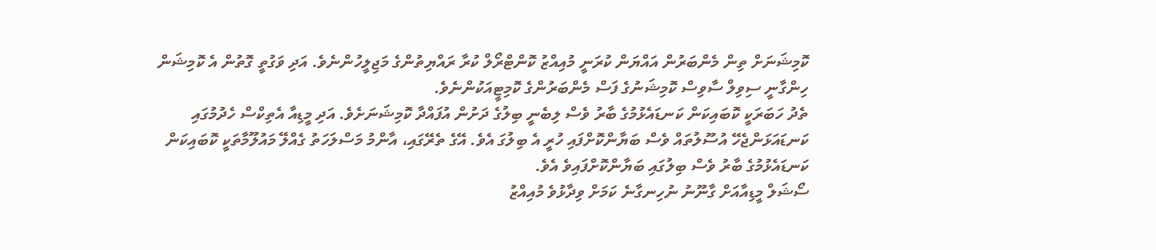ކޮމިޝަނަށް ތިން މެންބަރުން އައްޔަން ކުރަނީ މުއިއްޒު ކޮންޓްރޯލް ކުރާ ރައްޔިތުންގެ މަޖިލީހުންނެވެ. އަދި ވަގުތީ ގޮތުން އެ ކޮމިޝަން ހިންގާނީ ސިވިލް ސާވިސް ކޮމިޝަނުގެ ފަސް މެންބަރުންގެ ކޮމިޓީއަކުންނެވެ.
ތެދު ހަބަރަކީ ކޮބައިކަން ކަނޑައެޅުމުގެ ބާރު ވެސް ލިބެނީ ބިލުގެ ދަށުން އުފައްދާ ކޮމިޝަނަށެވެ. އަދި މީޑިއާ އެތިކްސް ހެދުމުގައި ކަނޑައަޅަންޖެހޭ އުސޫލުތައް ވެސް ބަޔާންކޮށްފައި ހުރީ އެ ބިލުގަ އެވެ. އޭގެ ތެރޭގައި، އާންމު މަސްލަހަތު ގެއްލޭ މައުލޫމާތަކީ ކޮބައިކަން ކަނޑައެޅުމުގެ ބާރު ވެސް ބިލުގައި ބަޔާންކޮށްފައިވެ އެވެ.
ސޯޝަލް މީޑިއާއަށް ގާނޫނު ނުހިނގާނެ ކަމަށް ވިދާޅުވެ މުއިއްޒު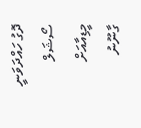ދޮގު ހައްދަވަނީ ސޯޝަލް މީޑިއާއަށް ގާނޫނު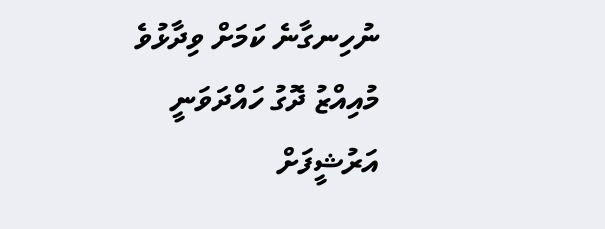ނުހިނގާނެ ކަމަށް ވިދާޅުވެ މުއިއްޒު ދޮގު ހައްދަވަނީ
އަރުޝީފަށް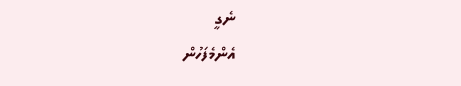ނެގީ
އެންމެފަހުން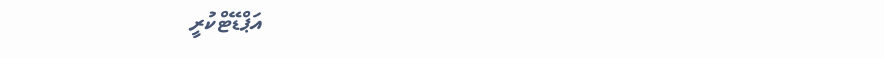އަޕްޑޭޓްކުރީ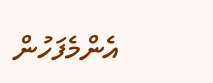އެންމެފަހުން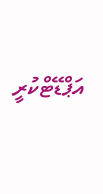އަޕްޑޭޓްކުރީ